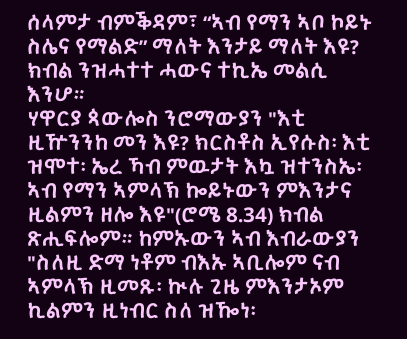ሰላምታ ብምቕዳም፣ “ኣብ የማን ኣቦ ኮይኑ ስሌና የማልድ” ማለት እንታይ ማለት እዩ? ክብል ንዝሓተተ ሓውና ተኪኤ መልሲ እንሆ።
ሃዋርያ ጳውሎስ ንሮማውያን "እቲ ዚዅንንከ መን እዩ? ክርስቶስ ኢየሱስ፡ እቲ ዝሞተ፡ ኤረ ኻብ ምዉታት እኳ ዝተንስኤ፡ ኣብ የማን ኣምላኽ ኰይኑውን ምእንታና ዚልምን ዘሎ እዩ"(ሮሜ 8.34) ክብል ጽሒፍሎም። ከምኡውን ኣብ እብራውያን "ስለዚ ድማ ነቶም ብእኡ ኣቢሎም ናብ ኣምላኽ ዚመጹ፡ ኲሉ ጊዜ ምእንታኦም ኪልምን ዚነብር ስለ ዝዀነ፡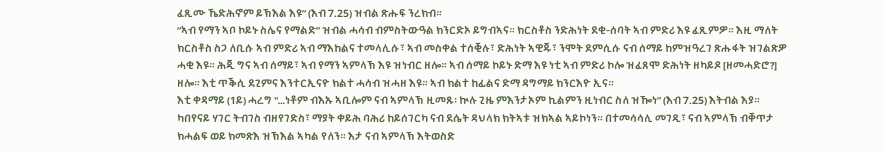ፈጺሙ ኼድሕኖም ይኽእል እዩ” (እብ 7.25) ዝብል ጽሑፍ ንረክብ።
“ኣብ የማን ኣቦ ኮይኑ ስሌና የማልድ” ዝብል ሓሳብ ብምስትውዓል ክንርድኦ ይግብኣና። ክርስቶስ ንድሕነት ደቂ-ሰባት ኣብ ምድሪ እዩ ፈጺምዎ። እዚ ማለት ክርስቶስ ስጋ ለቢሱ ኣብ ምድሪ ኣብ ማእከልና ተመላሊሱ፣ ኣብ መስቀል ተሰቒሉ፣ ድሕነት ኣዊጁ፣ ንሞት ደምሲሱ ናብ ሰማይ ከምዝዓረገ ጽሑፋት ዝገልጽዎ ሓቂ እዩ። ሕጂ ግና ኣብ ሰማይ፣ ኣብ የማን ኣምላኽ እዩ ዝነብር ዘሎ። ኣብ ሰማይ ኮይኑ ድማ እዩ ነቲ ኣብ ምድሪ ኮሎ ዝፈጸሞ ድሕነት ዘካይዶ [ዘመሓድሮ?] ዘሎ። እቲ ጥቕሲ ደጊምና እንተርኢናዮ ክልተ ሓሳብ ዝሓዘ እዩ። ኣብ ክልተ ከፊልና ድማ ዳግማይ ክንርእዮ ኢና።
እቲ ቀዳማይ (1ይ) ሓረግ "…ነቶም ብእኡ ኣቢሎም ናብ ኣምላኽ ዚመጹ፡ ኲሉ ጊዜ ምእንታኦም ኪልምን ዚነብር ስለ ዝዀነ” (እብ 7.25) እትብል እያ።
ካበየናይ ሃገር ትብገስ ብዘየገድስ፣ ማያት ቀይሕ ባሕሪ ከይሰገርካ ናብ ደሴት ዳህላክ ክትኣቱ ዝክኣል ኣይኮነን። በተመሳሳሊ መገዲ፣ ናብ ኣምላኽ ብቐጥታ ክሓልፍ ወይ ክመጽእ ዝኽእል ኣካል የለን። እታ ናብ ኣምላኽ እትወስድ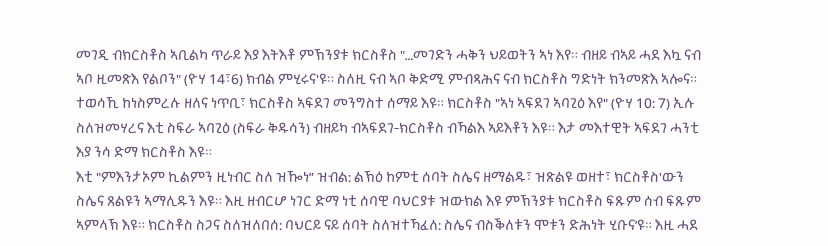መገዲ ብክርስቶስ ኣቢልካ ጥራይ እያ እትእቶ ምኽንያቱ ክርስቶስ "…መገድን ሓቅን ህይወትን ኣነ እየ። ብዘይ ብኣይ ሓደ እኳ ናብ ኣቦ ዚመጽእ የልቦን" (ዮሃ 14፣6) ክብል ምሂሩና'ዩ። ስለዚ ናብ ኣቦ ቅድሚ ምብጻሕና ናብ ክርስቶስ ግድነት ክንመጽእ ኣሎና። ተወሳኺ ከነስምረሉ ዘለና ነጥቢ፣ ክርስቶስ ኣፍደገ መንግስተ ሰማይ እዩ። ክርስቶስ "ኣነ ኣፍደገ ኣባጊዕ እየ" (ዮሃ 10: 7) ኢሉ ስለዝመሃረና እቲ ስፍራ ኣባጊዕ (ስፍራ ቅዱሳን) ብዘይካ ብኣፍደገ-ክርስቶስ ብኻልእ ኣይእቶን እዩ። እታ መእተዊት ኣፍደገ ሓንቲ እያ ንሳ ድማ ክርስቶስ እዩ።
እቲ "ምእንታኦም ኪልምን ዚነብር ስለ ዝዀነ” ዝብል: ልኽዕ ከምቲ ሰባት ስሌና ዘማልዱ፣ ዝጽልዩ ወዘተ፣ ክርስቶስ'ውን ስሌና ጸልዩን ኣማሊዱን እዩ። እዚ ዘብርሆ ነገር ድማ ነቲ ሰባዊ ባህርያቱ ዝውክል እዩ ምኽንያቱ ክርስቶስ ፍጹም ሰብ ፍጹም ኣምላኽ እዩ። ክርስቶስ ስጋና ስለዝለበሰ: ባህርይ ናይ ሰባት ስለዝተኻፈለ: ስሌና ብስቕለቱን ሞቱን ድሕነት ሂቡና’ዩ። እዚ ሓደ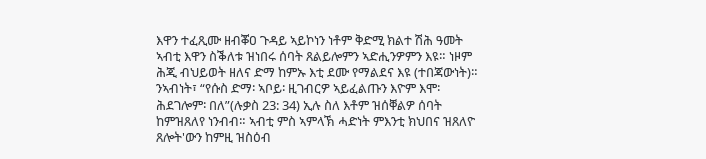እዋን ተፈጺሙ ዘብቖዐ ጉዳይ ኣይኮነን ነቶም ቅድሚ ክልተ ሽሕ ዓመት ኣብቲ እዋን ስቕለቱ ዝነበሩ ሰባት ጸልይሎምን ኣድሒንዎምን እዩ። ነዞም ሕጂ ብህይወት ዘለና ድማ ከምኡ እቲ ደሙ የማልደና እዩ (ተበጃውነት)። ንኣብነት፣ “የሱስ ድማ፡ ኣቦይ፡ ዚገብርዎ ኣይፈልጡን እዮም እሞ፡ ሕደገሎም፡ በለ”(ሉቃስ 23: 34) ኢሉ ስለ እቶም ዝሰቐልዎ ሰባት ከምዝጸለየ ነንብብ። ኣብቲ ምስ ኣምላኽ ሓድነት ምእንቲ ክህበና ዝጸለዮ ጸሎት'ውን ከምዚ ዝስዕብ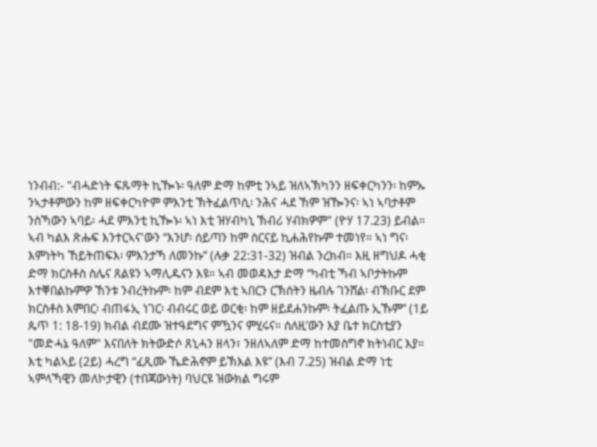ነንብብ:- "ብሓድነት ፍጹማት ኪዀኑ፡ ዓለም ድማ ከምቲ ንኣይ ዝለኣኽካንን ዘፍቀርካንን፡ ከምኡ ንኣታቶምውን ከም ዘፍቀርካዮም ምእንቲ ኽትፈልጥሲ፡ ንሕና ሓደ ኸም ዝዀንና፡ ኣነ ኣባታቶም ንስኻውን ኣባይ፡ ሓደ ምእንቲ ኪዀኑ፡ ኣነ እቲ ዝሃብካኒ ኽብሪ ሃብክዎም" (ዮሃ 17.23) ይብል። ኣብ ካልእ ጽሑፍ እንተርኣና'ውን “እንሆ፡ ሰይጣን ከም ስርናይ ኪሐሕየኩም ተመነየ። ኣነ ግና፡ እምነትካ ኸይትጠፍእ፡ ምእንታኻ ለመንኩ” (ሉቃ 22:31-32) ዝብል ንረክብ። እዚ ዘግህዶ ሓቂ ድማ ክርስቶስ ስሌና ጸልዩን ኣማሊዱናን እዩ። ኣብ መወዳእታ ድማ “ካብቲ ኻብ ኣቦታትኩም እተቐበልኩምዎ ኸንቱ ንብረትኩም፡ ከም ብደም እቲ ኣበርን ርኽሰትን ዜብሉ ገንሸል፡ ብኽቡር ደም ክርስቶስ እምበር፡ ብጠፋኢ ነገር፡ ብብሩር ወይ ወርቂ፡ ከም ዘይደሐንኩም፡ ትፈልጡ ኢኹም” (1ይ ጴጥ 1: 18-19) ክብል ብደሙ ዝተዓደግና ምዃንና ምሂሩና። ሰለዚ’ውን እያ ቤተ ክርስቲያን "መድሓኔ ዓለም" እናበለት ክትውድሶ ጸኒሓን ዘላን፣ ንዘለኣለም ድማ ከተመስግኖ ክትነብር እያ።
እቲ ካልኣይ (2ይ) ሓረግ “ፈጺሙ ኼድሕኖም ይኽእል እዩ” (እብ 7.25) ዝብል ድማ ነቲ ኣምላኻዊን መለኮታዊን (ተበጃውነት) ባህርዩ ዝውክል ግሩም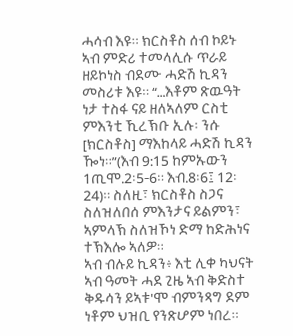ሓሳብ እዩ። ክርስቶስ ሰብ ኮይኑ ኣብ ምድሪ ተመላሊሱ ጥራይ ዘይኮነስ ብደሙ ሓድሽ ኪዳን መስሪቱ እዩ። “…እቶም ጽዉዓት ነታ ተስፋ ናይ ዘለኣለም ርስቲ ምእንቲ ኺረኽቡ ኢሉ፡ ንሱ [ክርስቶስ] ማእከላይ ሓድሽ ኪዳን ዀነ።”(እብ 9:15 ከምኡውን 1ጢሞ.2፡5-6። እብ.8፡6፤ 12፡24)። ስለዚ፣ ክርስቶስ ስጋና ስለዝለበሰ ምእንታና ይልምን፣ ኣምላኽ ስለዝኾነ ድማ ከድሕነና ተኽእሎ ኣለዎ።
ኣብ ብሉይ ኪዳን፥ እቲ ሊቀ ካህናት ኣብ ዓመት ሓደ ጊዜ ኣብ ቅድስተ ቅዱሳን ይኣቱ'ሞ ብምንጻግ ደም ነቶም ህዝቢ የንጽሆም ነበረ።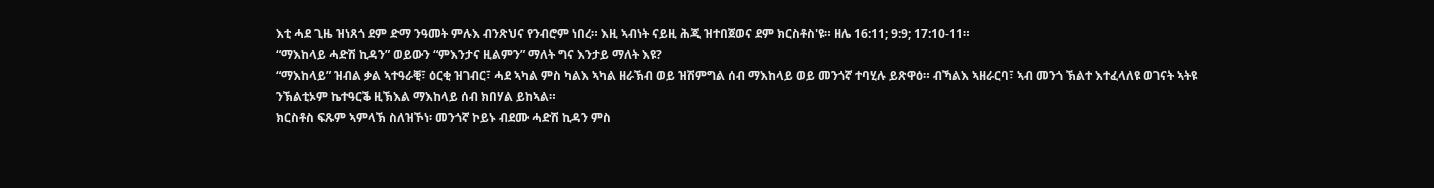እቲ ሓደ ጊዜ ዝነጸጎ ደም ድማ ንዓመት ምሉእ ብንጽህና የንብሮም ነበረ። እዚ ኣብነት ናይዚ ሕጂ ዝተበጀወና ደም ክርስቶስ'ዩ። ዘሌ 16:11; 9:9; 17:10-11።
“ማእከላይ ሓድሽ ኪዳን” ወይውን “ምእንታና ዚልምን” ማለት ግና እንታይ ማለት እዩ?
“ማእከላይ” ዝብል ቃል ኣተዓራቒ፣ ዕርቂ ዝገብር፣ ሓደ ኣካል ምስ ካልእ ኣካል ዘራኽብ ወይ ዝሽምግል ሰብ ማእከላይ ወይ መንጎኛ ተባሂሉ ይጽዋዕ። ብኻልእ ኣዘራርባ፣ ኣብ መንጎ ኽልተ እተፈላለዩ ወገናት ኣትዩ ንኽልቲኦም ኬተዓርቕ ዚኽእል ማእከላይ ሰብ ክበሃል ይከኣል።
ክርስቶስ ፍጹም ኣምላኽ ስለዝኾነ፡ መንጎኛ ኮይኑ ብደሙ ሓድሽ ኪዳን ምስ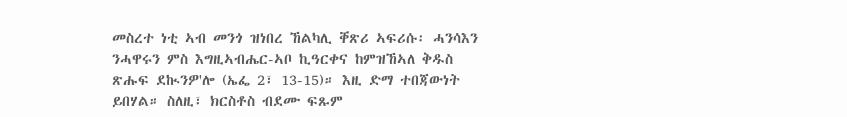መስረተ ነቲ ኣብ መንጎ ዝነበረ ኸልካሊ ቐጽሪ ኣፍሪሱ፡ ሓንሳእን ንሓዋሩን ምስ እግዚኣብሔር-ኣቦ ኪዓርቀና ከምዝኸኣለ ቅዱስ ጽሑፍ ደኲንዎ'ሎ (ኤፌ 2፣ 13-15)። እዚ ድማ ተበጃውነት ይበሃል። ስለዚ፣ ክርስቶስ ብደሙ ፍጹም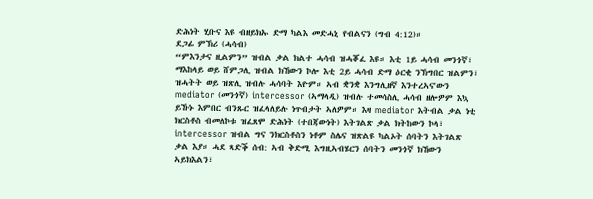ድሕነት ሂቡና እዩ ብዘይክኡ ድማ ካልእ መድሓኒ የብልናን (ግብ 4:12)።
ደጋፊ ምኽሪ (ሓሳብ)
“ምእንታና ዚልምን” ዝብል ቃል ክልተ ሓሳብ ዝሓቖፈ እዩ። እቲ 1ይ ሓሳብ መንጎኛ፣ ማእከላይ ወይ ሸምጋሊ ዝብል ክኸውን ኮሎ እቲ 2ይ ሓሳብ ድማ ዕርቂ ንኽግበር ዝልምን፣ ዝሓትት ወይ ዝጽሊ ዝብሉ ሓሳባት እዮም። ኣብ ቋንቋ እንግሊዘኛ እንተረኣና'ውን mediator (መንጎኛ) intercessor (ኣማላዲ) ዝብሉ ተመሳስሊ ሓሳብ ዘሎዎም እኳ ይኹኑ እምበር ብንጹር ዝፈላለይሉ ነጥብታት ኣለዎም። እዛ mediator እትብል ቃል ነቲ ክርስቶስ ብመለኮቱ ዝፈጸሞ ድሕነት (ተበጃውነት) እትገልጽ ቃል ክትከውን ኮላ፣ intercessor ዝብል ግና ንክርስቶስን ነቶም ስሌና ዝጽልዩ ካልኦት ሰባትን እትገልጽ ቃል እያ። ሓደ ጻድቕ ሰብ: ኣብ ቅድሚ እግዚኣብሄርን ሰባትን መንጎኛ ክኸውን ኣይክእልን፣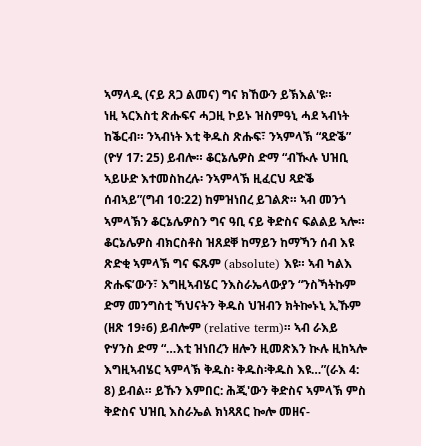ኣማላዲ (ናይ ጸጋ ልመና) ግና ክኸውን ይኽእል'ዩ።
ነዚ ኣርእስቲ ጽሑፍና ሓጋዚ ኮይኑ ዝስምዓኒ ሓደ ኣብነት ከቕርብ። ንኣብነት እቲ ቅዱስ ጽሑፍ፣ ንኣምላኽ “ጻድቕ” (ዮሃ 17: 25) ይብሎ። ቆርኔሌዎስ ድማ “ብዂሉ ህዝቢ ኣይሁድ እተመስከረሉ፡ ንኣምላኽ ዚፈርህ ጻድቕ ሰብኣይ”(ግብ 10:22) ከምዝነበረ ይገልጽ። ኣብ መንጎ ኣምላኽን ቆርኔሌዎስን ግና ዓቢ ናይ ቅድስና ፍልልይ ኣሎ። ቆርኔሌዎስ ብክርስቶስ ዝጸደቐ ከማይን ከማኻን ሰብ እዩ ጽድቂ ኣምላኽ ግና ፍጹም (absolute) እዩ። ኣብ ካልእ ጽሑፍ’ውን፣ እግዚኣብሄር ንእስራኤላውያን “ንስኻትኩም ድማ መንግስቲ ኻህናትን ቅዱስ ህዝብን ክትኰኑኒ ኢኹም (ዘጽ 19፥6) ይብሎም (relative term)። ኣብ ራእይ ዮሃንስ ድማ “…እቲ ዝነበረን ዘሎን ዚመጽእን ኲሉ ዚከኣሎ እግዚኣብሄር ኣምላኽ ቅዱስ፡ ቅዱስ፡ቅዱስ እዩ…”(ራእ 4: 8) ይብል። ይኹን እምበር: ሕጂ'ውን ቅድስና ኣምላኽ ምስ ቅድስና ህዝቢ እስራኤል ክነጻጸር ኰሎ መዘና-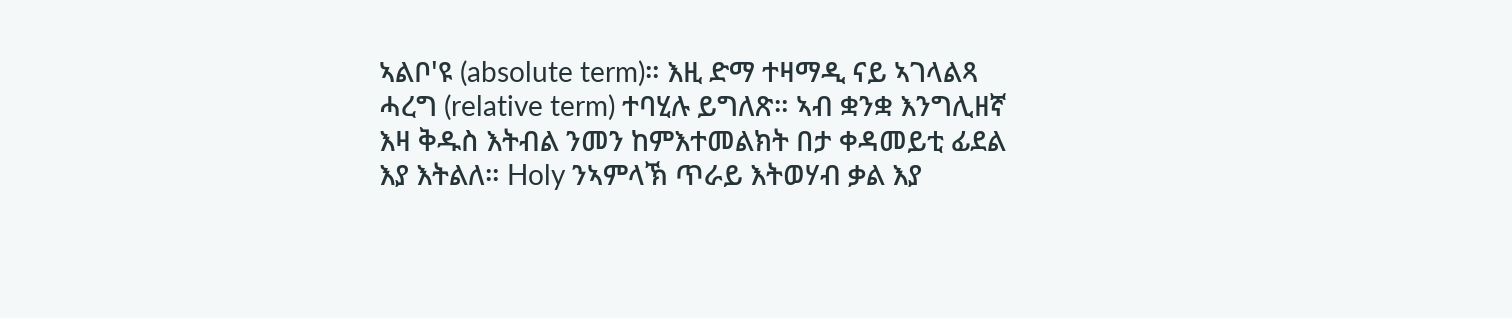ኣልቦ'ዩ (absolute term)። እዚ ድማ ተዛማዲ ናይ ኣገላልጻ ሓረግ (relative term) ተባሂሉ ይግለጽ። ኣብ ቋንቋ እንግሊዘኛ እዛ ቅዱስ እትብል ንመን ከምእተመልክት በታ ቀዳመይቲ ፊደል እያ እትልለ። Holy ንኣምላኽ ጥራይ እትወሃብ ቃል እያ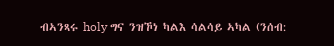ብኣንጻሩ holy ግና ንዝኾነ ካልእ ሳልሳይ ኣካል (ንሰብ: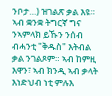ንቦታ…) ዝገልጽ ቃል እዩ። ኣብ ቋንቋ ትግርኛ ግና ንኣምላክ ይኹን ንሰብ ብሓንቲ "ቅዱስ" እትብል ቃል ንገልጾም። ኣብ ከምዚ እዋን፣ ኣብ ክንዲ ኣብ ቃላት እነድህብ ነቲ ምሉእ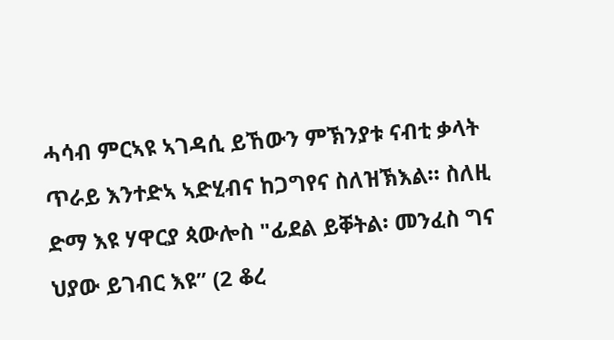ሓሳብ ምርኣዩ ኣገዳሲ ይኸውን ምኽንያቱ ናብቲ ቃላት ጥራይ እንተድኣ ኣድሂብና ከጋግየና ስለዝኽእል። ስለዚ ድማ እዩ ሃዋርያ ጳውሎስ "ፊደል ይቐትል፡ መንፈስ ግና ህያው ይገብር እዩ” (2 ቆረ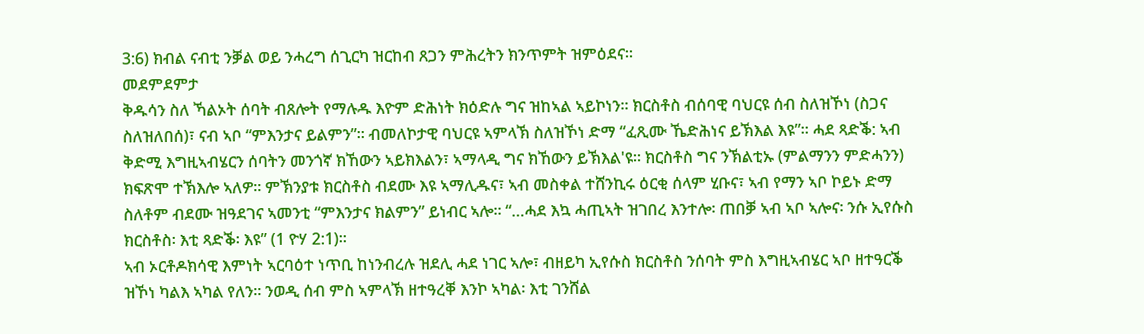3:6) ክብል ናብቲ ንቓል ወይ ንሓረግ ሰጊርካ ዝርከብ ጸጋን ምሕረትን ክንጥምት ዝምዕደና።
መደምደምታ
ቅዱሳን ስለ ኻልኦት ሰባት ብጸሎት የማሉዱ እዮም ድሕነት ክዕድሉ ግና ዝከኣል ኣይኮነን። ክርስቶስ ብሰባዊ ባህርዩ ሰብ ስለዝኾነ (ስጋና ስለዝለበሰ)፣ ናብ ኣቦ “ምእንታና ይልምን”። ብመለኮታዊ ባህርዩ ኣምላኽ ስለዝኾነ ድማ “ፈጺሙ ኼድሕነና ይኽእል እዩ”። ሓደ ጻድቕ: ኣብ ቅድሚ እግዚኣብሄርን ሰባትን መንጎኛ ክኸውን ኣይክእልን፣ ኣማላዲ ግና ክኸውን ይኽእል'ዩ። ክርስቶስ ግና ንኽልቲኡ (ምልማንን ምድሓንን) ክፍጽሞ ተኽእሎ ኣለዎ። ምኽንያቱ ክርስቶስ ብደሙ እዩ ኣማሊዱና፣ ኣብ መስቀል ተሸንኪሩ ዕርቂ ሰላም ሂቡና፣ ኣብ የማን ኣቦ ኮይኑ ድማ ስለቶም ብደሙ ዝዓደገና ኣመንቲ “ምእንታና ክልምን” ይነብር ኣሎ። “…ሓደ እኳ ሓጢኣት ዝገበረ እንተሎ፡ ጠበቓ ኣብ ኣቦ ኣሎና፡ ንሱ ኢየሱስ ክርስቶስ፡ እቲ ጻድቕ፡ እዩ” (1 ዮሃ 2:1)።
ኣብ ኦርቶዶክሳዊ እምነት ኣርባዕተ ነጥቢ ከነንብረሉ ዝደሊ ሓደ ነገር ኣሎ፣ ብዘይካ ኢየሱስ ክርስቶስ ንሰባት ምስ እግዚኣብሄር ኣቦ ዘተዓርቕ ዝኾነ ካልእ ኣካል የለን። ንወዲ ሰብ ምስ ኣምላኽ ዘተዓረቐ እንኮ ኣካል፡ እቲ ገንሸል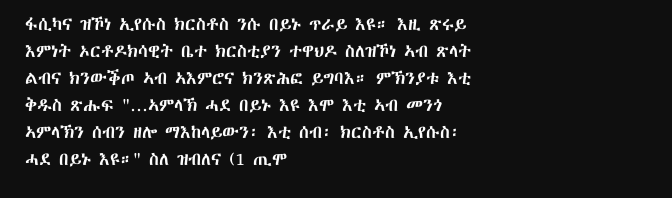ፋሲካና ዝኾነ ኢየሱስ ክርስቶስ ንሱ በይኑ ጥራይ እዩ። እዚ ጽሩይ እምነት ኦርቶዶክሳዊት ቤተ ክርስቲያን ተዋህዶ ስለዝኾነ ኣብ ጽላት ልብና ክንውቕጦ ኣብ ኣእምሮና ክንጽሕፎ ይግባእ። ምኽንያቱ እቲ ቅዱስ ጽሑፍ "…ኣምላኽ ሓደ በይኑ እዩ እሞ እቲ ኣብ መንጎ ኣምላኽን ሰብን ዘሎ ማእከላይውን፡ እቲ ሰብ፡ ክርስቶስ ኢየሱስ፡ ሓደ በይኑ እዩ።" ስለ ዝብለና (1 ጢሞ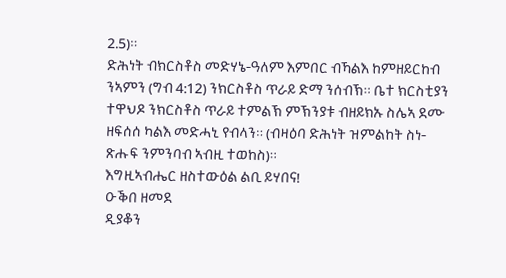2.5)።
ድሕነት ብክርስቶስ መድሃኔ-ዓለም እምበር ብኻልእ ከምዘይርከብ ንኣምን (ግብ 4:12) ንክርስቶስ ጥራይ ድማ ንሰብኽ። ቤተ ክርስቲያን ተዋህዶ ንክርስቶስ ጥራይ ተምልኽ ምኽንያቱ ብዘይክኡ ስሌኣ ደሙ ዘፍሰሰ ካልእ መድሓኒ የብላን። (ብዛዕባ ድሕነት ዝምልከት ስነ-ጽሑፍ ንምንባብ ኣብዚ ተወከስ)።
እግዚኣብሔር ዘስተውዕል ልቢ ይሃበና!
ዑቕበ ዘመደ
ዲያቆን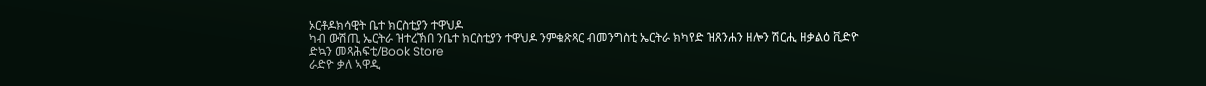ኦርቶዶክሳዊት ቤተ ክርስቲያን ተዋህዶ
ካብ ውሽጢ ኤርትራ ዝተረኽበ ንቤተ ክርስቲያን ተዋህዶ ንምቁጽጻር ብመንግስቲ ኤርትራ ክካየድ ዝጸንሐን ዘሎን ሽርሒ ዘቃልዕ ቪድዮ
ድኳን መጻሕፍቲ/Book Store
ራድዮ ቃለ ኣዋዲ